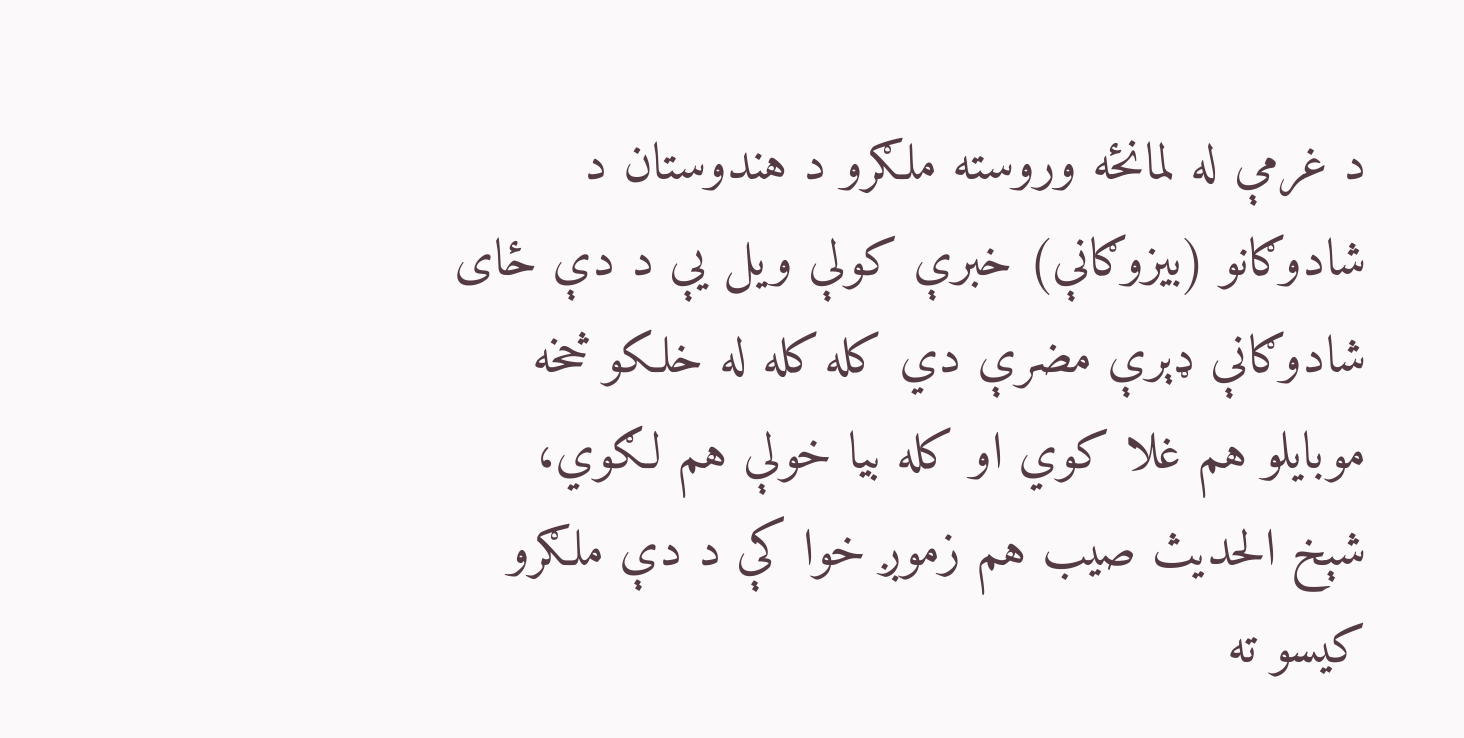د غرمې له لمانځه وروسته ملګرو د هندوستان د شادوګانو (بيزوګانې) خبرې کولې ویل یې د دې ځای شادوګانې ډېرې مضرې دي کله کله له خلکو څخه موبایلو هم غلا کوي او کله بیا خولې هم لګوي، شېخ الحديث صیب هم زموږ خوا کې د دې ملګرو کيسو ته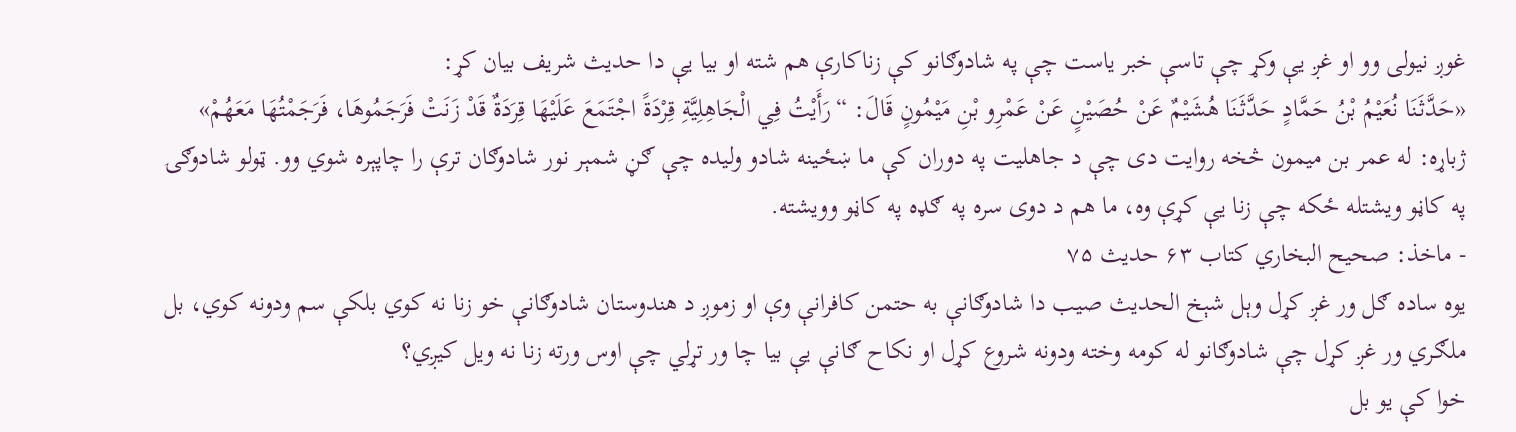غوږ نيولی وو او غږ یې وکړ چې تاسې خبر یاست چې په شادوګانو کې زناکارې هم شته او بیا یې دا حديث شريف بیان کړ:
«حَدَّثَنَا نُعَيْمُ بْنُ حَمَّادٍ حَدَّثَنَا هُشَيْمٌ عَنْ حُصَيْنٍ عَنْ عَمْرِو بْنِ مَيْمُونٍ قَالَ: “رَأَيْتُ فِي الْجَاهِلِيَّةِ قِرْدَةً اجْتَمَعَ عَلَيْهَا قِرَدَةٌ قَدْ زَنَتْ فَرَجَمُوهَا، فَرَجَمْتُهَا مَعَهُمْ»
ژباړه: له عمر بن میمون څخه روایت دی چې د جاهلیت په دوران کې ما ښځينه شادو وليده چې ګڼ شمېر نور شادوګان ترې را چاپېره شوي وو. ټولو شادوګۍ په کاڼو ويشتله ځکه چې زنا یې کړې وه، ما هم د دوی سره په ګډه په کاڼو وويشته.
- ماخذ: صحيح البخاري کتاب ۶۳ حديث ۷۵
یوه ساده ګل ور غږ کړل وېل شېخ الحديث صیب دا شادوګانې به حتمن کافرانې وې او زموږ د هندوستان شادوګانې خو زنا نه کوي بلکې سم ودونه کوي، بل ملګري ور غږ کړل چې شادوګانو له کومه وخته ودونه شروع کړل او نکاح ګانې یې بیا چا ور تړلي چې اوس ورته زنا نه ویل کيږي؟
خوا کې یو بل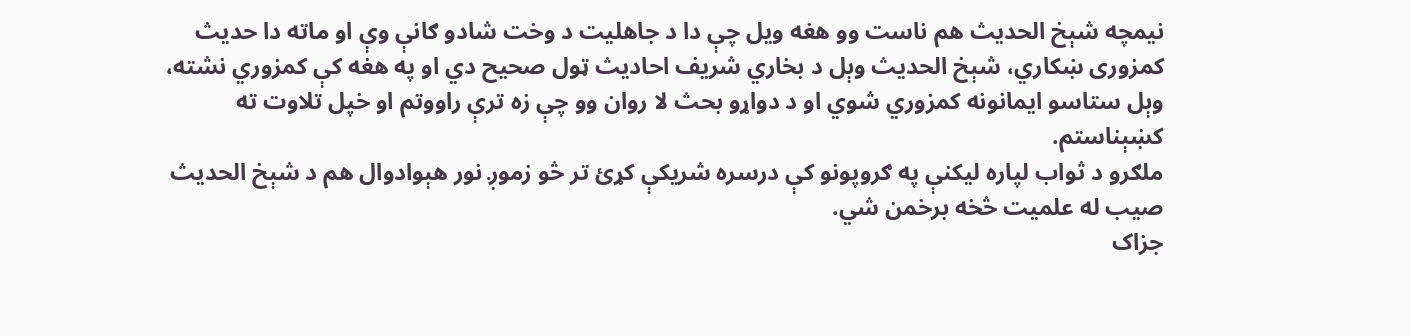نيمچه شېخ الحديث هم ناست وو هغه ویل چې دا د جاهلیت د وخت شادو ګانې وې او ماته دا حديث کمزوری ښکاري، شېخ الحديث وېل د بخاري شريف احاديث ټول صحيح دي او په هغه کې کمزوري نشته، وېل ستاسو ايمانونه کمزوري شوي او د دواړو بحث لا روان وو چې زه ترې راووتم او خپل تلاوت ته کښېناستم.
ملګرو د ثواب لپاره ليکنې په ګروپونو کې درسره شريکې کړئ تر څو زموږ نور هېوادوال هم د شېخ الحديث صیب له علمیت څخه برخمن شي.
جزاک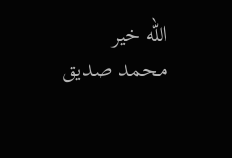الله خیر
محمد صديق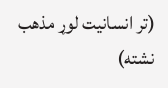(تر انسانیت لوړ مذهب نشته)